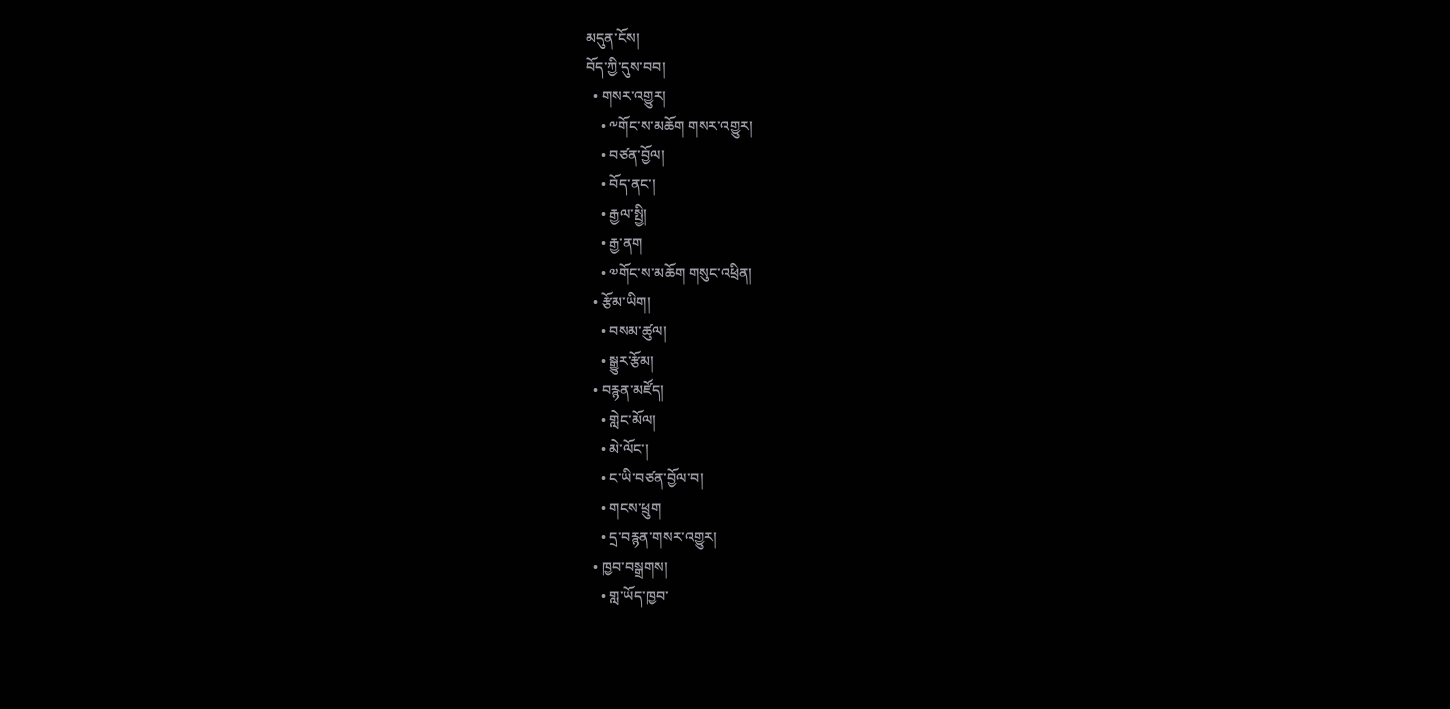མདུན་ངོས།
བོད་ཀྱི་དུས་བབ།
  • གསར་འགྱུར།
    • ༸གོང་ས་མཆོག གསར་འགྱུར།
    • བཙན་བྱོལ།
    • བོད་ནང་།
    • རྒྱལ་སྤྱི།
    • རྒྱ་ནག
    • ༧གོང་ས་མཆོག གསུང་འཕྲིན།
  • རྩོམ་ཡིག།
    • བསམ་ཚུལ།
    • སྒྱུར་རྩོམ།
  • བརྙན་མཛོད།
    • གླེང་མོལ།
    • མེ་ལོང་།
    • ང་ཡི་བཙན་བྱོལ་བ།
    • གངས་ཕྲུག
    • དྲ་བརྙན་གསར་འགྱུར།
  • ཁྱབ་བསྒྲགས།
    • གླ་ཡོད་ཁྱབ་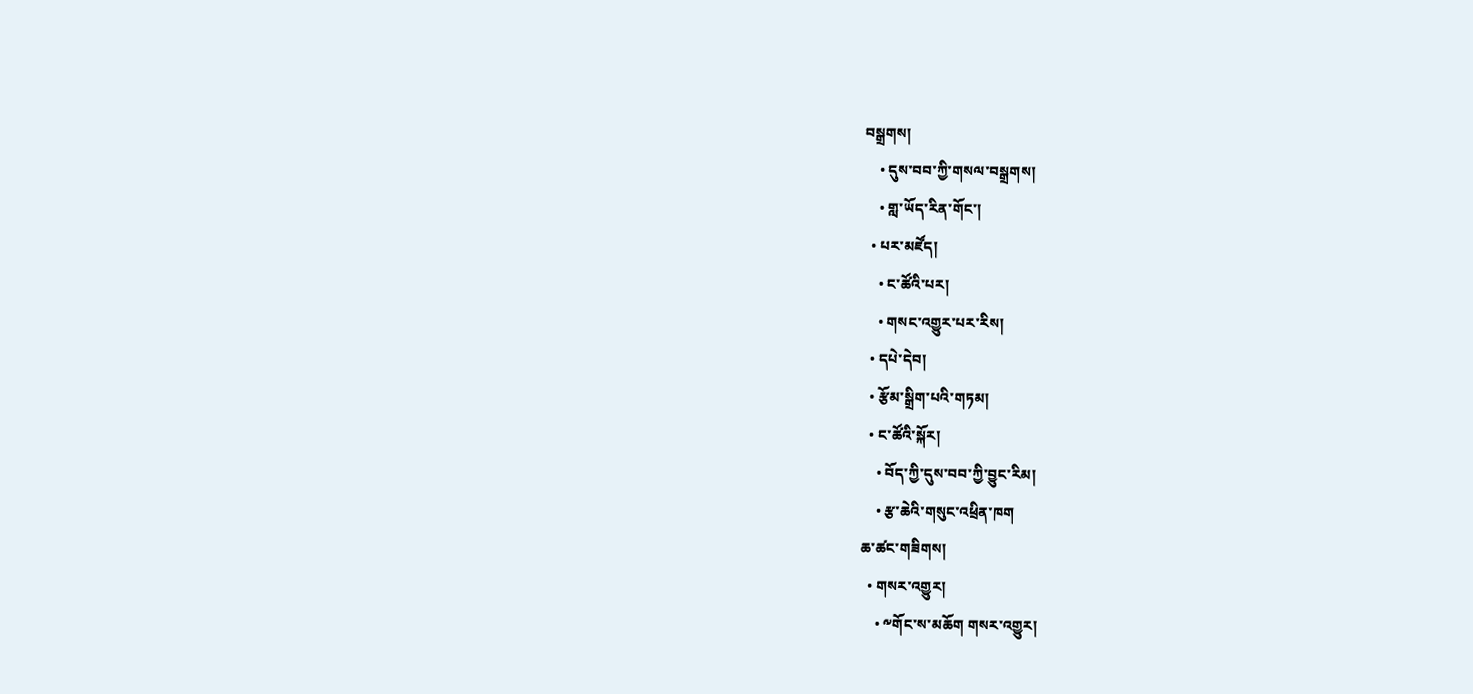བསྒྲགས།
    • དུས་བབ་ཀྱི་གསལ་བསྒྲགས།
    • གླ་ཡོད་རིན་གོང་།
  • པར་མཛོད།
    • ང་ཚོའི་པར།
    • གསང་འགྱུར་པར་རིས།
  • དཔེ་དེབ།
  • རྩོམ་སྒྲིག་པའི་གཏམ།
  • ང་ཚོའི་སྐོར།
    • བོད་ཀྱི་དུས་བབ་ཀྱི་བྱུང་རིམ།
    • རྩ་ཆེའི་གསུང་འཕྲིན་ཁག
ཆ་ཚང་གཟིགས།
  • གསར་འགྱུར།
    • ༸གོང་ས་མཆོག གསར་འགྱུར།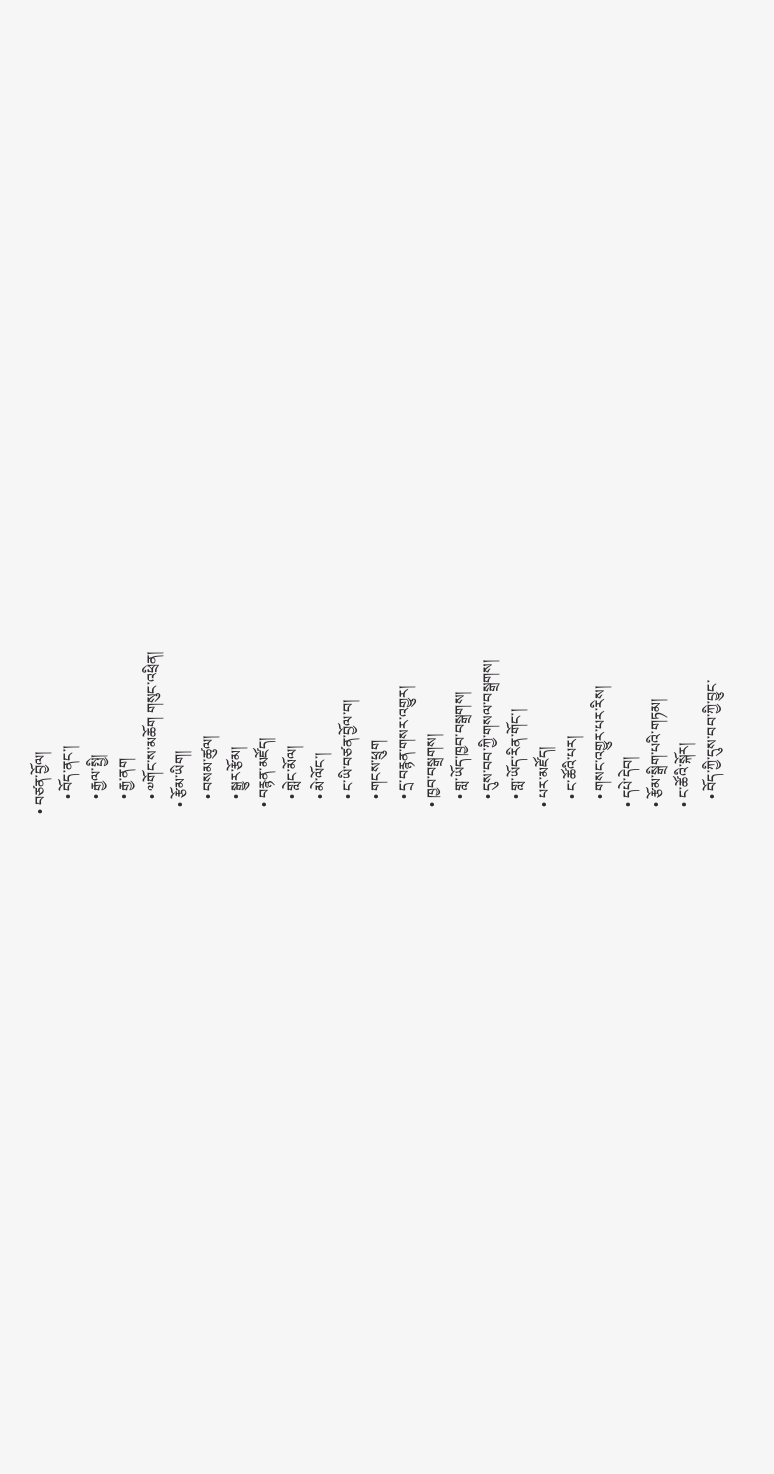• བཙན་བྱོལ།
    • བོད་ནང་།
    • རྒྱལ་སྤྱི།
    • རྒྱ་ནག
    • ༧གོང་ས་མཆོག གསུང་འཕྲིན།
  • རྩོམ་ཡིག།
    • བསམ་ཚུལ།
    • སྒྱུར་རྩོམ།
  • བརྙན་མཛོད།
    • གླེང་མོལ།
    • མེ་ལོང་།
    • ང་ཡི་བཙན་བྱོལ་བ།
    • གངས་ཕྲུག
    • དྲ་བརྙན་གསར་འགྱུར།
  • ཁྱབ་བསྒྲགས།
    • གླ་ཡོད་ཁྱབ་བསྒྲགས།
    • དུས་བབ་ཀྱི་གསལ་བསྒྲགས།
    • གླ་ཡོད་རིན་གོང་།
  • པར་མཛོད།
    • ང་ཚོའི་པར།
    • གསང་འགྱུར་པར་རིས།
  • དཔེ་དེབ།
  • རྩོམ་སྒྲིག་པའི་གཏམ།
  • ང་ཚོའི་སྐོར།
    • བོད་ཀྱི་དུས་བབ་ཀྱི་བྱུང་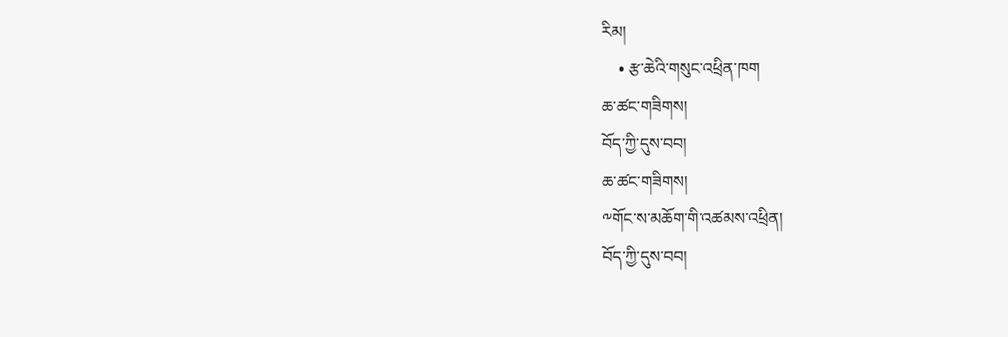རིམ།
    • རྩ་ཆེའི་གསུང་འཕྲིན་ཁག
ཆ་ཚང་གཟིགས།
བོད་ཀྱི་དུས་བབ།
ཆ་ཚང་གཟིགས།
༸གོང་ས་མཆོག་གི་འཚམས་འཕྲིན།
བོད་ཀྱི་དུས་བབ།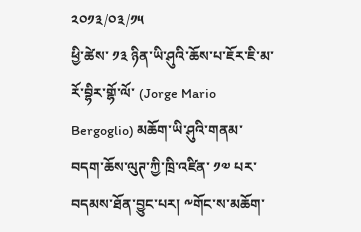༢༠༡༣/༠༣/༡༥
ཕྱི་ཚེས་ ༡༣ ཉིན་ཡི་ཤུའི་ཆོས་པ་ཇོར་ཇི་མ་རོ་བྷིར་གྷོ་ལོ་ (Jorge Mario Bergoglio) མཆོག་ཡི་ཤུའི་གནམ་བདག་ཆོས་ལུཊ་ཀྱི་ཁྲི་འཛིན་ ༡༧ པར་བདམས་ཐོན་བྱུང་པར། ༸གོང་ས་མཆོག་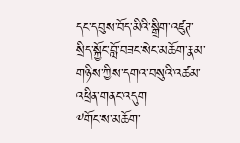དང་དབུས་བོད་མིའི་སྒྲིག་འཛུཊ་སྲིད་སྐྱོང་བློ་བཟང་སེང་མཆོག་རྣམ་གཉིས་ཀྱིས་དགའ་བསུའི་འཚམ་འཕྲིན་གནང་འདུག
༸གོང་ས་མཆོག་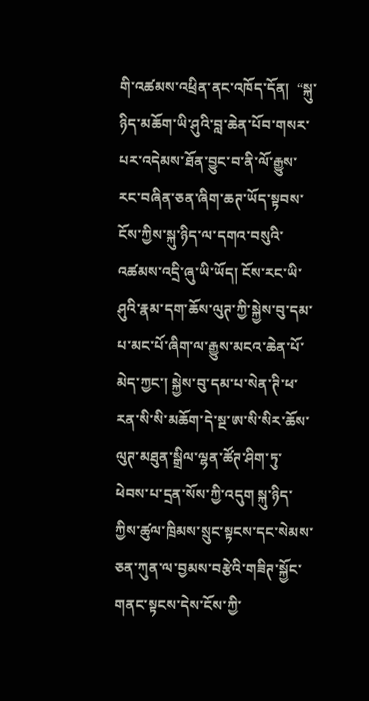གི་འཚམས་འཕྲིན་ནང་འཁོད་དོན།  “སྐུ་ཉིད་མཆོག་ཡི་ཤུའི་བླ་ཆེན་པོབ་གསར་པར་འདེམས་ཐོན་བྱུང་བ་ནི་ལོ་རྒྱུས་རང་བཞིན་ཅན་ཞིག་ཆཊ་ཡོད་སྟབས་ངོས་ཀྱིས་སྐུ་ཉིད་ལ་དགའ་བསུའི་འཚམས་འདྲི་ཞུ་ཡི་ཡོད། ངོས་རང་ཡི་ཤུའི་རྣམ་དག་ཆོས་ལུཊ་ཀྱི་སྐྱེས་བུ་དམ་པ་མང་པོ་ཞིག་ལ་རྒྱུས་མངའ་ཆེན་པོ་མེད་ཀྱང་། སྐྱེས་བུ་དམ་པ་སེན་ཊི་ཕ་རན་སི་སི་མཆོག་དེ་སྔ་ཨ་སི་སིར་ཆོས་ལུཊ་མཐུན་སྒྲིལ་ལྷན་ཚོཊ་ཤིག་ཏུ་ཕེབས་པ་དྲན་སོས་ཀྱི་འདུག སྐུ་ཉིད་ཀྱིས་ཚུལ་ཁྲིམས་སྲུང་སྟངས་དང་སེམས་ཅན་ཀུན་ལ་བྱམས་བརྩེའི་གཟིཊ་སྐྱོང་གནང་སྟངས་དེས་ངོས་ཀྱི་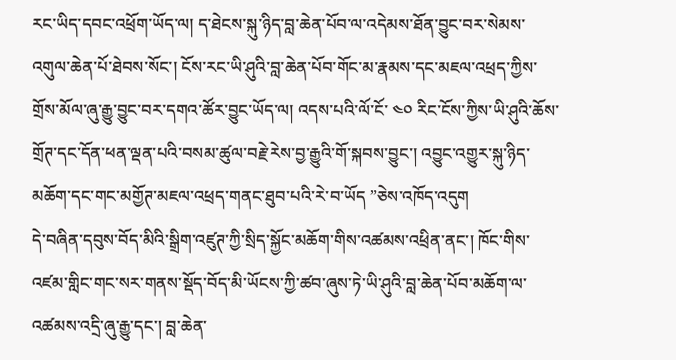རང་ཡིད་དབང་འཕྲོག་ཡོད་ལ། ད་ཐེངས་སྐུ་ཉིད་བླ་ཆེན་པོབ་ལ་འདེམས་ཐོན་བྱུང་བར་སེམས་འགུལ་ཆེན་པོ་ཐེབས་སོང་། ངོས་རང་ཡི་ཤུའི་བླ་ཆེན་པོབ་གོང་མ་རྣམས་དང་མཇལ་འཕྲད་ཀྱིས་གྲོས་མོལ་ཞུ་རྒྱུ་བྱུང་བར་དགའ་ཚོར་བྱུང་ཡོད་ལ། འདས་པའི་ལོ་ངོ་ ༤༠ རིང་ངོས་ཀྱིས་ཡི་ཤུའི་ཆོས་གྲོཊ་དང་དོན་ཕན་ལྡན་པའི་བསམ་ཚུལ་བརྗེ་རེས་བྱ་རྒྱུའི་གོ་སྐབས་བྱུང་། འབྱུང་འགྱུར་སྐུ་ཉིད་མཆོག་དང་གང་མགྱོཊ་མཇལ་འཕྲད་གནང་ཐུབ་པའི་རེ་བ་ཡོད ”ཅེས་འཁོད་འདུག
དེ་བཞིན་དབུས་བོད་མིའི་སྒྲིག་འཛུཊ་ཀྱི་སྲིད་སྐྱོང་མཆོག་གིས་འཚམས་འཕྲིན་ནང་། ཁོང་གིས་འཛམ་གླིང་གང་སར་གནས་སྡོད་བོད་མི་ཡོངས་ཀྱི་ཚབ་ཞུས་ཏེ་ཡི་ཤུའི་བླ་ཆེན་པོབ་མཆོག་ལ་འཚམས་འདྲི་ཞུ་རྒྱུ་དང་། བླ་ཆེན་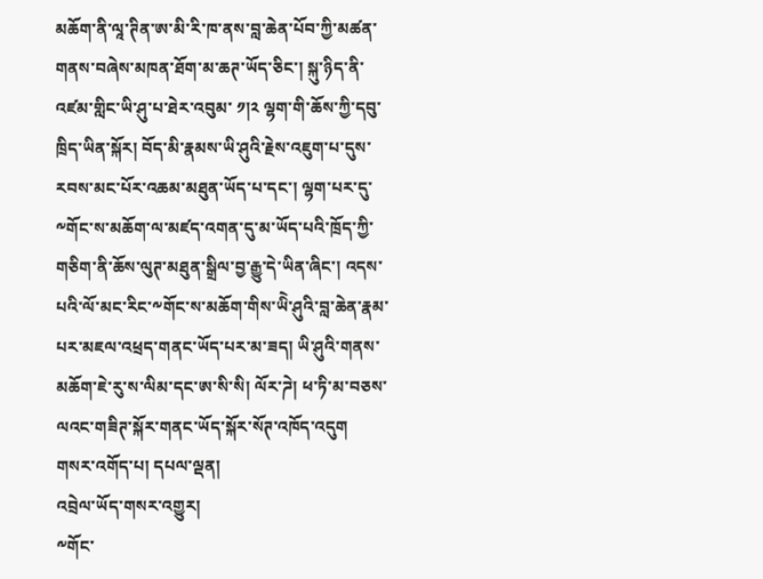མཆོག་ནི་ལཱ་ཊིན་ཨ་མི་རི་ཁ་ནས་བླ་ཆེན་པོབ་ཀྱི་མཚན་གནས་བཞེས་མཁན་ཐོག་མ་ཆཊ་ཡོད་ཅིང་། སྐུ་ཉིད་ནི་འཛམ་གླིང་ཡི་ཤུ་པ་ཐེར་འབུམ་ ༡།༢ ལྷག་གི་ཆོས་ཀྱི་དབུ་ཁྲིད་ཡིན་སྐོར། བོད་མི་རྣམས་ཡི་ཤུའི་རྗེས་འཇུག་པ་དུས་རབས་མང་པོར་འཆམ་མཐུན་ཡོད་པ་དང་། ལྷག་པར་དུ་༸གོང་ས་མཆོག་ལ་མཛད་འགན་དུ་མ་ཡོད་པའི་ཁྲོད་ཀྱི་གཅིག་ནི་ཆོས་ལུཊ་མཐུན་སྒྲིལ་བྱ་རྒྱུ་དེ་ཡིན་ཞིང་། འདས་པའི་ལོ་མང་རིང་༸གོང་ས་མཆོག་གིས་ཡིེ་ཤུའི་བླ་ཆེན་རྣམ་པར་མཇལ་འཕྲད་གནང་ཡོད་པར་མ་ཟད། ཡི་ཤུའི་གནས་མཆོག་ཇེ་རུ་ས་ལིམ་དང་ཨ་སི་སི། ལོར་ཌེ། ཕ་ཏི་མ་བཅས་ལའང་གཟིཊ་སྐོར་གནང་ཡོད་སྐོར་སོཊ་འཁོད་འདུག
གསར་འགོད་པ། དཔལ་ལྡན།
འབྲེལ་ཡོད་གསར་འགྱུར།
༸གོང་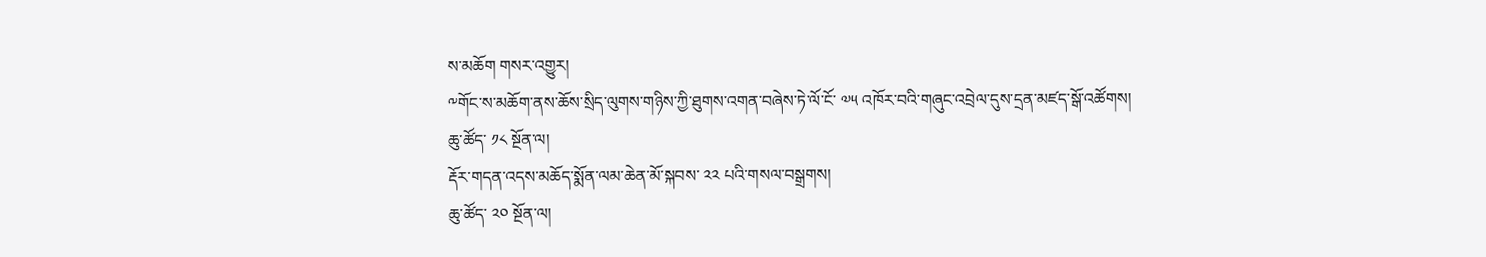ས་མཆོག གསར་འགྱུར།
༸གོང་ས་མཆོག་ནས་ཆོས་སྲིད་ལུགས་གཉིས་ཀྱི་ཐུགས་འགན་བཞེས་ཏེ་ལོ་ངོ་ ༧༥ འཁོར་བའི་གཞུང་འབྲེལ་དུས་དྲན་མཛད་སྒོ་འཚོགས།
ཆུ་ཚོད་ ༡༨ སྔོན་ལ།
རྡོར་གདན་འདས་མཆོད་སྨོན་ལམ་ཆེན་མོ་སྐབས་ ༢༢ པའི་གསལ་བསྒྲགས།
ཆུ་ཚོད་ ༢༠ སྔོན་ལ།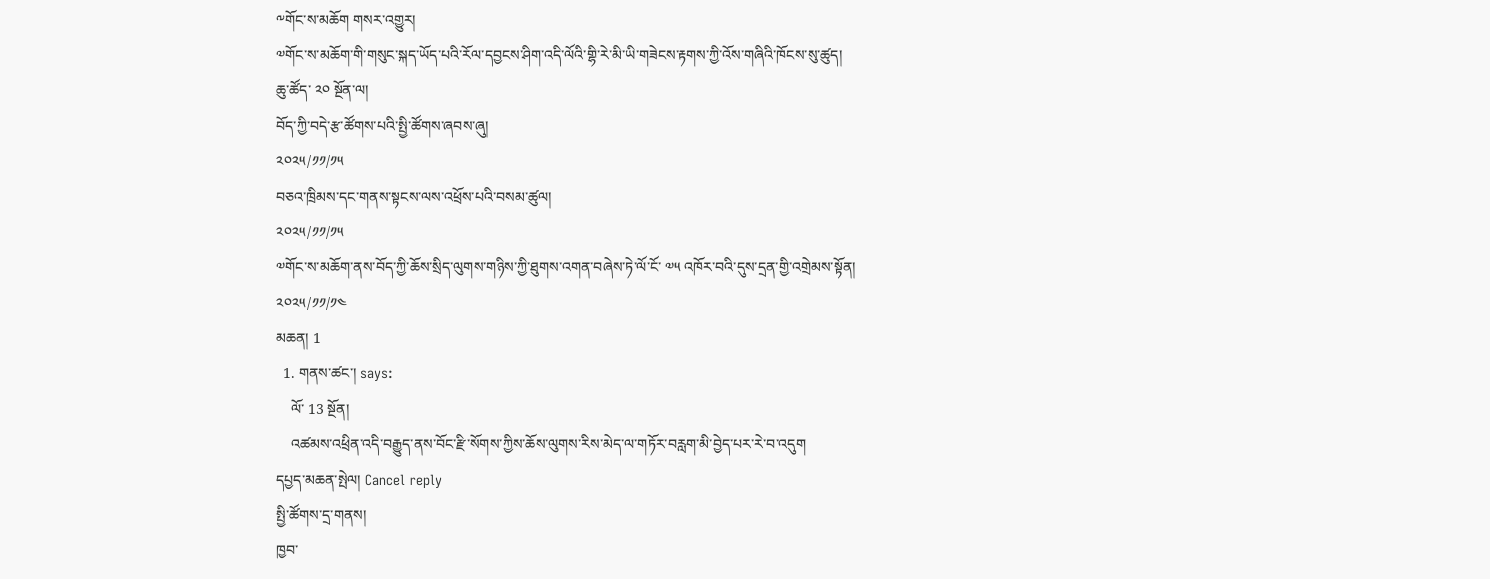༸གོང་ས་མཆོག གསར་འགྱུར།
༧གོང་ས་མཆོག་གི་གསུང་སྐད་ཡོད་པའི་རོལ་དབྱངས་ཤིག་འདི་ལོའི་གྷི་རེ་མི་ཡི་གཟེངས་རྟགས་ཀྱི་འོས་གཞིའི་ཁོངས་སུ་ཚུད།
ཆུ་ཚོད་ ༢༠ སྔོན་ལ།
བོད་ཀྱི་བདེ་རྩ་ཚོགས་པའི་སྤྱི་ཚོགས་ཞབས་ཞུ།
༢༠༢༥/༡༡/༡༥
བཅའ་ཁྲིམས་དང་གནས་སྟངས་ལས་འཕྲོས་པའི་བསམ་ཚུལ།
༢༠༢༥/༡༡/༡༥
༧གོང་ས་མཆོག་ནས་བོད་ཀྱི་ཆོས་སྲིད་ལུགས་གཉིས་ཀྱི་ཐུགས་འགན་བཞེས་ཏེ་ལོ་ངོ་ ༧༥ འཁོར་བའི་དུས་དྲན་གྱི་འགྲེམས་སྟོན།
༢༠༢༥/༡༡/༡༤
མཆན། 1
  1. གནས་ཚང་། says:
    ལོ་ 13 སྔོན།
    འཚམས་འཕྲིན་འདི་བརྒྱུད་ནས་བོང་རྫི་སོགས་ཀྱིས་ཆོས་ལུགས་རིས་མེད་ལ་གཏོར་བརླག་མི་བྱེད་པར་རེ་བ་འདུག
དཔྱད་མཆན་སྤེལ། Cancel reply
སྤྱི་ཚོགས་དྲ་གནས།
ཁྱབ་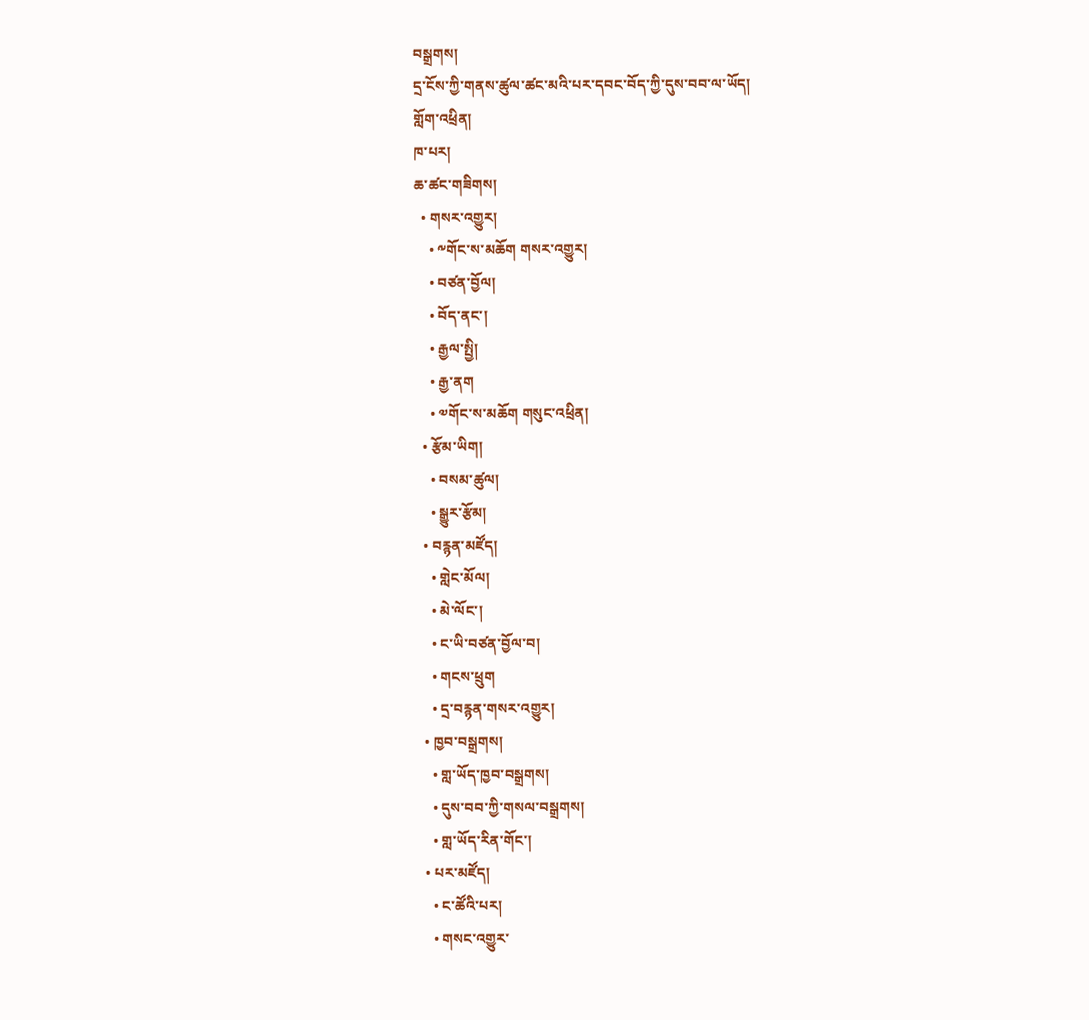བསྒྲགས།
དྲ་ངོས་ཀྱི་གནས་ཚུལ་ཚང་མའི་པར་དབང་བོད་ཀྱི་དུས་བབ་ལ་ཡོད།
གློག་འཕྲིན།
ཁ་པར།
ཆ་ཚང་གཟིགས།
  • གསར་འགྱུར།
    • ༸གོང་ས་མཆོག གསར་འགྱུར།
    • བཙན་བྱོལ།
    • བོད་ནང་།
    • རྒྱལ་སྤྱི།
    • རྒྱ་ནག
    • ༧གོང་ས་མཆོག གསུང་འཕྲིན།
  • རྩོམ་ཡིག།
    • བསམ་ཚུལ།
    • སྒྱུར་རྩོམ།
  • བརྙན་མཛོད།
    • གླེང་མོལ།
    • མེ་ལོང་།
    • ང་ཡི་བཙན་བྱོལ་བ།
    • གངས་ཕྲུག
    • དྲ་བརྙན་གསར་འགྱུར།
  • ཁྱབ་བསྒྲགས།
    • གླ་ཡོད་ཁྱབ་བསྒྲགས།
    • དུས་བབ་ཀྱི་གསལ་བསྒྲགས།
    • གླ་ཡོད་རིན་གོང་།
  • པར་མཛོད།
    • ང་ཚོའི་པར།
    • གསང་འགྱུར་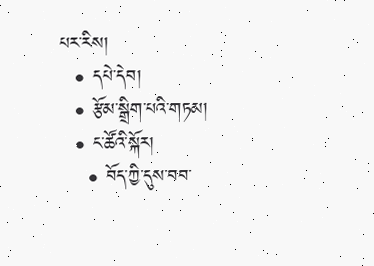པར་རིས།
  • དཔེ་དེབ།
  • རྩོམ་སྒྲིག་པའི་གཏམ།
  • ང་ཚོའི་སྐོར།
    • བོད་ཀྱི་དུས་བབ་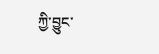ཀྱི་བྱུང་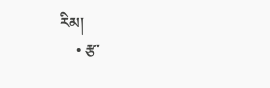རིམ།
    • རྩ་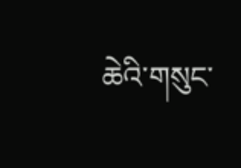ཆེའི་གསུང་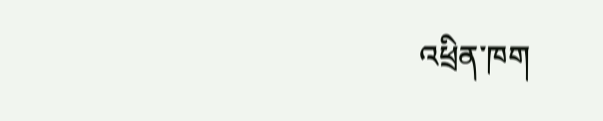འཕྲིན་ཁག